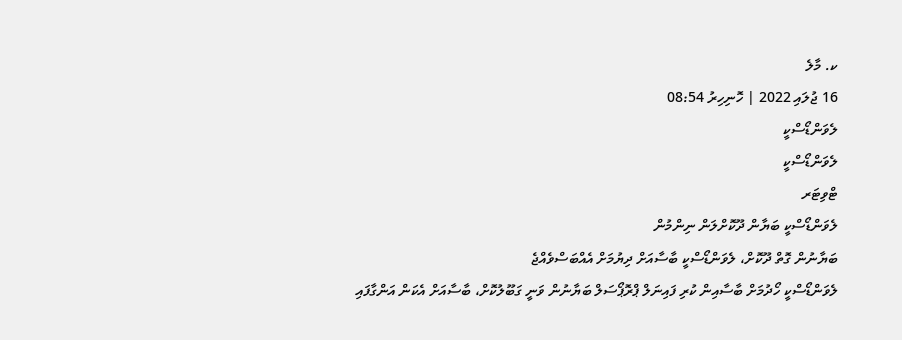ކ. މާލެ
16 ޖުލައި 2022 | ހޮނިހިރު 08:54
ލެވަންޑޯސްކީ
ލެވަންޑޯސްކީ
ޓްވިޓަރ
ލެވަންޑޯސްކީ ބަޔާން ދޫކޮށްލަން ނިންމުން
ބަޔާނުން ގޮތް ދޫކޮށް، ލެވަންޑޯސްކީ ބާސާއަށް ދިޔުމަށް އެއްބަސްވެއްޖެ
ލެވަންޑޯސްކީ ހޯދުމަށް ބާސާއިން ކުރި ފައިނަލް ޕްރޮޕޯސަލް ބަޔާނުން ވަނީ ގަބޫލުކޮށް، ބާސާއަށް އެކަން އަންގާފައި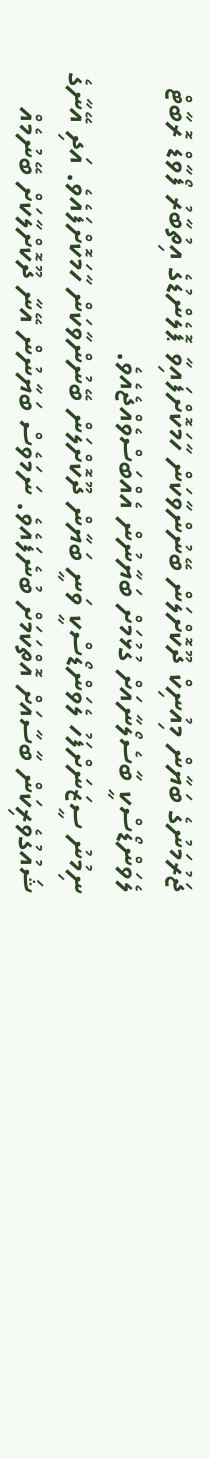ޖަރުމަނުގެ ބަޔާން މިއުނިކް ދޫކޮށްލަން ބޭނުންވާކަން ހާމަކޮށްފައިވާ ޕޮލެންޑުގެ އިތުބާރު ފޯވާޑް ރޮބާޓް ލެވަންޑޯސްކީ ބާސެލޯނާއަށް ގުޅުމަށް ބަޔާނުން އެއްބަސްވެއްޖެއެވެ.
ނިމުނު ސީޒަނަށްފަހު ލެވަންޑޯސްކީ ވަނީ ބަޔާން ދޫކޮށްލަން ބޭނުންވާކަން ހާމަކޮށްފައެވެ. އަދި އޭނާގެ ޝައުގުވެރިކަން ބާސާއަށް އޮތްކަމަށް ބުނެފައެވެ. ނަމަވެސް ބަޔާނުން އޭނާ ދޫކޮށްލާކަށް ބޭނުމެއް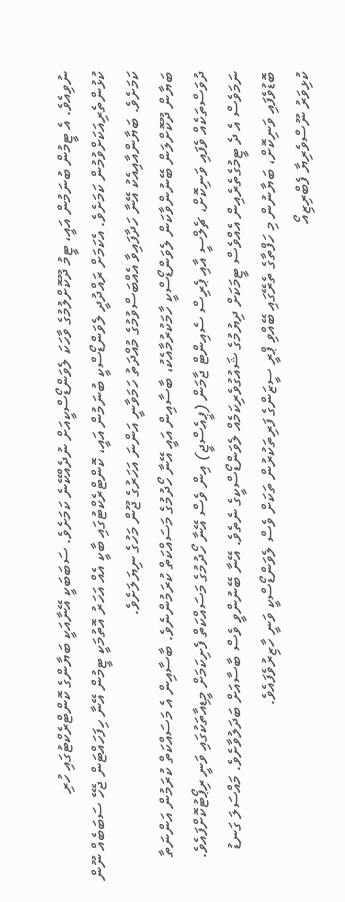ނުވިއެވެ. އެ ޓީމުން ބުނަމުން އައީ، ޓީމު ދޫކޮށްލުމުގެ ވާހަކަ ލެވަންޑޯސްކީއަށް ނުދެއްކޭނެ ކަމަށެވެ. ސަބަބަކީ އޭނާއަކީ ބަޔާންގެ ކޮންޓްރެކްޓުގައި ހުރި ކުޅުންތެރިއަކަށްވުމުން ކަމަށެވެ. އެކަމަށް ރައްދުދީ ލެވަންޑޯސްކީ ބުނަމުން އައީ، ކޮންޓްރެކްޓުގައި ބާކީ އެއް އަހަރު އޮތުމަކީ ޓީމުން އޭނާ ހިފަހައްޓަން ޖެހޭ ސަބަބެއް ނޫން ކަމަށެވެ. ބަޔާންއާއިއެކު އޭނާ ހަދާފައިވާ އެއްބަސްވުމުގެ މުއްދަތު ހަމަވާނީ އަންނަ އަހަރުގެ ޖޫން މަހުގެ ނިޔަލަށެވެ.
ބަޔާން ދޫކޮށްލަން ބޭނުންވާކަން ލެވަންޑޯސްކީ ހާމަކުރުމާއެކު، ބާސާއިން އައީ އޭނާ ހޯދުމުގެ މަސައްކަތް ކުރަމުންނެވެ. ބާސާއިން އެ މަސައްކަތް ކުރަމުން އަންނަތާ ދުވަސްތަކެއް ވެފައި ވަނިކޮށް، ޗެލްސީ އާއި ޕެރިސް ސެއިންޓް ޖާމަން (ޕީއެސްޖީ) އިން ވެސް އޭނާ ހޯދުމުގެ މަސައްކަތް ފެށިކަމަށް މީޑިއާތަކުގައި ވަނީ ރިޕޯޓުކޮށްފައެވެ. ނަމަވެސް އެ ދެ ޓީމުގެތެރެއިން އެއްވެސް ޓީމަކަށް ދިޔުމުގެ ޝައުގުވެރިކަމެއް ލެވަންޑޯސްކީގެ ނެތެވެ. އޭނާ ބޭނުންވީ ވެސް ބާސާއަށް ބަދަލުވާށެވެ. މައްސަލަ ގަނޑު ބޮޑުވެފައި ވަނިކޮށް، ބަޔާނުން މި ހަފްތާގެ ތެރޭގައި ބޭއްވި ޕްރީ ސީޒަންގެ ފަރިތަކުރުން ތަކަށް ވެސް ލެވަންޑޯސްކީ ވަނީ ހާޒިރުވެފައެވެ.
ކުޅިވަރު ނޫސްވެރިޔާ ފެބްރިޒިއޯ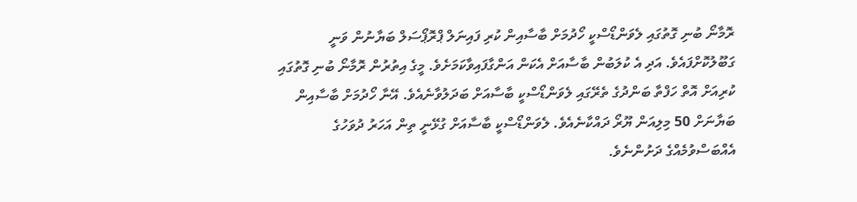ރޮމާނޯ ބުނި ގޮތުގައި ލެވަންޑޯސްކީ ހޯދުމަށް ބާސާއިން ކުރި ފައިނަލް ޕްރޮޕޯސަލް ބަޔާނުން ވަނީ ގަބޫލުކޮށްފައެވެ. އަދި އެ ކުލަބުން ބާސާއަށް އެކަން އަންގާފައިވާކަމަށެވެ. މީގެ އިތުރުން ރޮމާނޯ ބުނި ގޮތުގައި ކުރިއަށް އޮތް ހަފްތާ ބަންދުގެ ތެރޭގައި ލެވަންޑޯސްކީ ބާސާއަށް ބަދަލުވާނެއެވެ. އޭނާ ހޯދުމަށް ބާސާއިން ބަޔާނަށް 50 މިލިއަން ޔޫރޯ ދައްކާނެއެވެ. ލެވަންޑޯސްކީ ބާސާއަށް ގުޅޭނީ ތިން އަހަރު ދުވަހުގެ އެއްބަސްވުމެއްގެ ދަށުންނެވެ.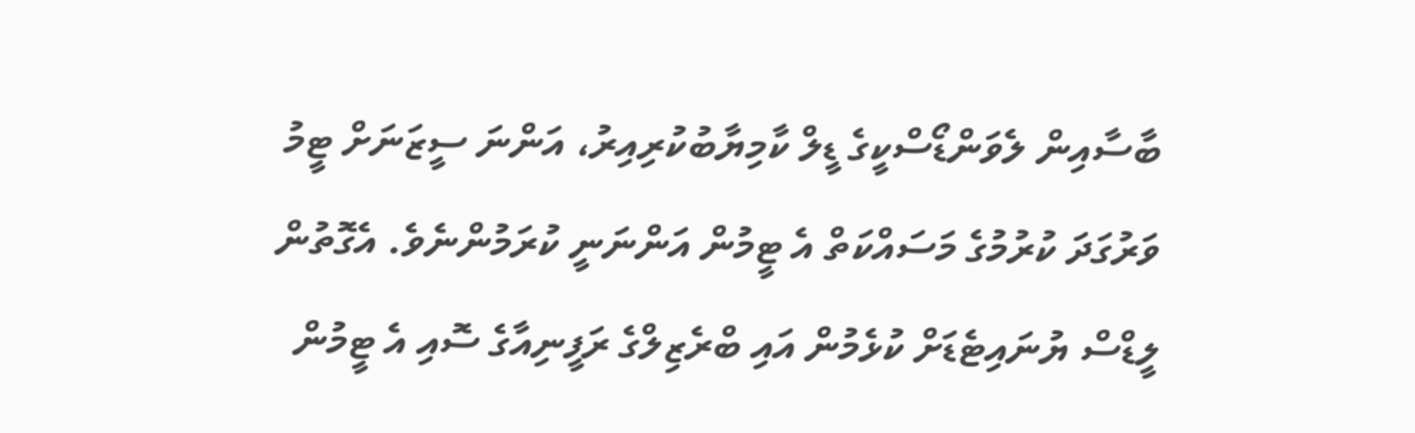ބާސާއިން ލެވަންޑޯސްކީގެ ޑީލް ކާމިޔާބުކުރިއިރު، އަންނަ ސީޒަނަށް ޓީމު ވަރުގަދަ ކުރުމުގެ މަސައްކަތް އެ ޓީމުން އަންނަނީ ކުރަމުންނެވެ. އެގޮތުން ލީޑްސް ޔުނައިޓެޑަށް ކުޅެމުން އައި ބްރެޒިލްގެ ރަފީނިއާގެ ސޮއި އެ ޓީމުން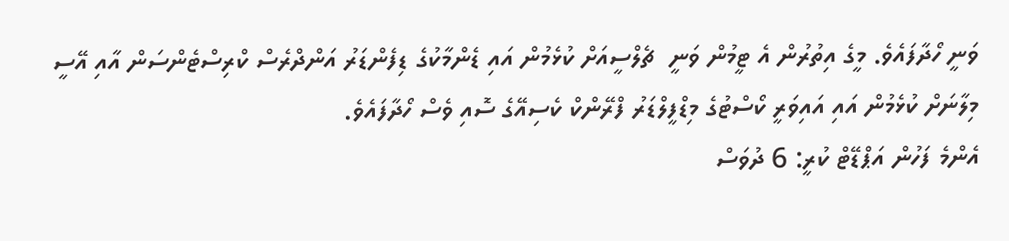ވަނީ ހޯދާފައެވެ. މީގެ އިތުރުން އެ ޓީމުން ވަނީ  ޗެލްސީއަށް ކުޅެމުން އައި ޑެންމާކުގެ ޑިފެންޑަރު އަންދްރެސް ކްރިސްޓެންސަން އާއި އޭސީ މިލާނަށް ކުޅެމުން އައި އައިވަރީ ކޯސްޓުގެ މިޑްފީލްޑަރު ފްރޭންކް ކެސިއޭގެ ސޮއި ވެސް ހޯދާފައެވެ.
އެންމެ ފަހުން އަޕްޑޭޓް ކުރީ: 6 ދުވަސް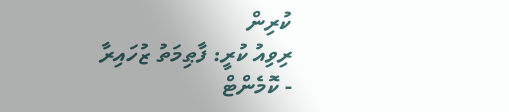ކުރިން
ރިވިއު ކުރީ: ފާޠިމަތު ޒުހައިރާ
- ކޮމެންޓް